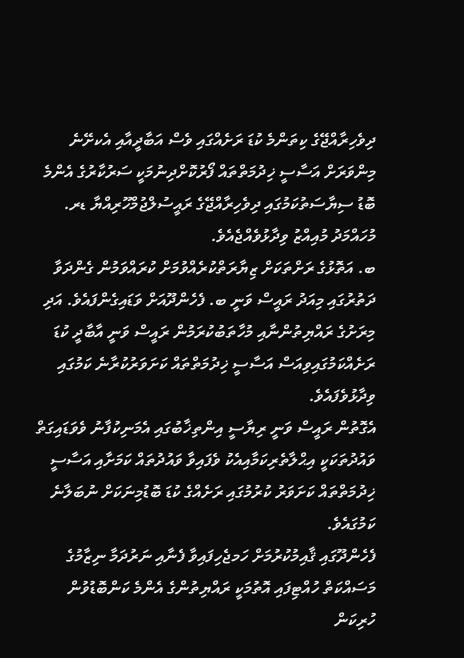ދިވެހިރާއްޖޭގެ ކިތަންމެ ކުޑަ ރަށެއްގައި ވެސް އަބާދީއާއި އެކށޭނެ މިންވަރަށް އަސާސީ ޚިދުމަތްތައް ފޯރުކޮށްދިނުމަކީ ސަރުކާރުގެ އެންމެ ބޮޑު ސިޔާސަތުކަމުގައި ދިވެހިރާއްޖޭގެ ރައީސުލްޖުމްހޫރިއްޔާ ޑރ. މުހައްމަދު މުއިއްޒު ވިދާޅުވެއްޖެއެވެ.
ބ. އަތޮޅުގެ ރަށްތަކަށް ޒިޔާރަތްކުރެއްވުމަށް ކުރައްވަމުން ގެންދަވާ ދަތުރުގައި މިއަދު ރައީސް ވަނީ ބ. ފެހެންދޫއަށް ވަޑައިގެންފައެވެ. އަދި މިރަށުގެ ރައްޔިތުންނާއި މުހާތަބުކުރަމުން ރައީސް ވަނީ އާބާދީ ކުޑަ ރަށެއްކަމުގައިވިއަސް އަސާސީ ޚިދުމަތްތައް ކަށަވަރުކުރާނެ ކަމުގައި ވިދާޅުވެފައެވެ.
އެގޮތުން ރައީސް ވަނީ ރިޔާސީ އިންތިޚާބުގައި އެމަނިކުފާނު ވެވަޑައިގަތް ވައުދުތަކަކީ އިޙްލާތެރިކަމާއިއެކު ވެފައިވާ ވައުދުތައް ކަމަށާއި އަސާސީ ޚިދުމަތްތައް ކަށަވަރު ކުރުމުގައި ރަށެއްގެ ކުޑަ ބޮޑުމިނަކަށް ނުބަލާނެ ކަމުގައެވެ.
ފެހެންދޫގައި ޤާއިމުކުރުމަށް ހަމޖެހިފައިވާ ފެނާއި ނަރުދަމާ ނިޒާމުގެ މަސައްކަތް ހުއްޓިފައި އޮތުމަކީ ރައްޔިތުންގެ އެންމެ ކަންބޮޑުވުން ހުރިކަން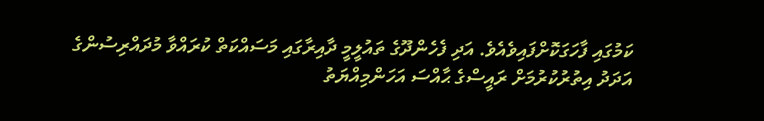ކަމުގައި ފާހަގަކޮށްފައިވެއެވެ. އަދި ފެހެންދޫގެ ތައުލީމީ ދާއިރާގައި މަސައްކަތް ކުރައްވާ މުދައްރިސުންގެ އަދަދު އިތުރުކުރުމަށް ރައީސްގެ ޙާއްސަ އަހަންމިއްޔަތު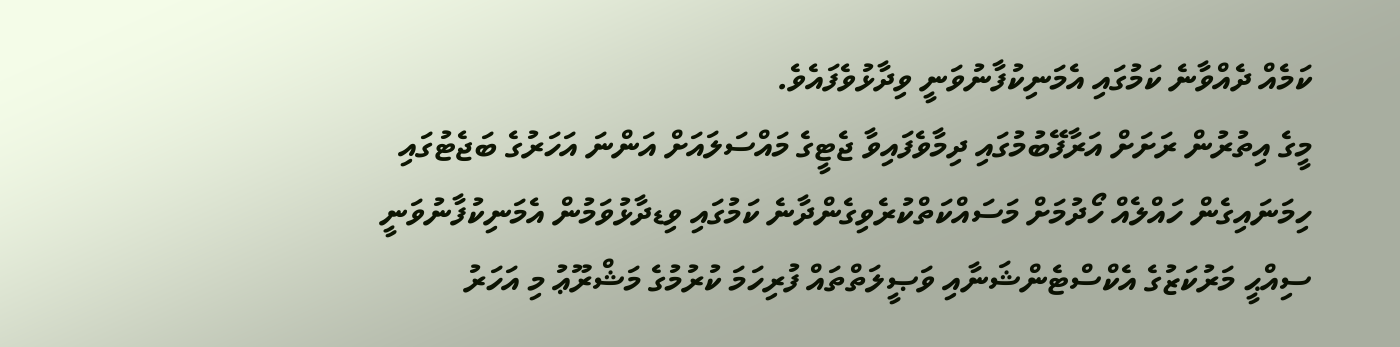ކަމެއް ދެއްވާނެ ކަމުގައި އެމަނިކުފާނުވަނީ ވިދާޅުވެފައެވެ.
މީގެ އިތުރުން ރަށަށް އަރާފޭބުމުގައި ދިމާވެފައިވާ ޖެޓީގެ މައްސަލައަށް އަންނަ އަހަރުގެ ބަޖެޓުގައި ހިމަނައިގެން ހައްލެއް ހޯދުމަށް މަސައްކަތްކުރެވިގެންދާނެ ކަމުގައި ވިޑދާޅުވަމުން އެމަނިކުފާނުވަނީ ސިއްޙީ މަރުކަޒުގެ އެކްސްޓެންޝަނާއި ވަޞީލަތްތައް ފުރިހަމަ ކުރުމުގެ މަޝްރޫޢު މި އަހަރު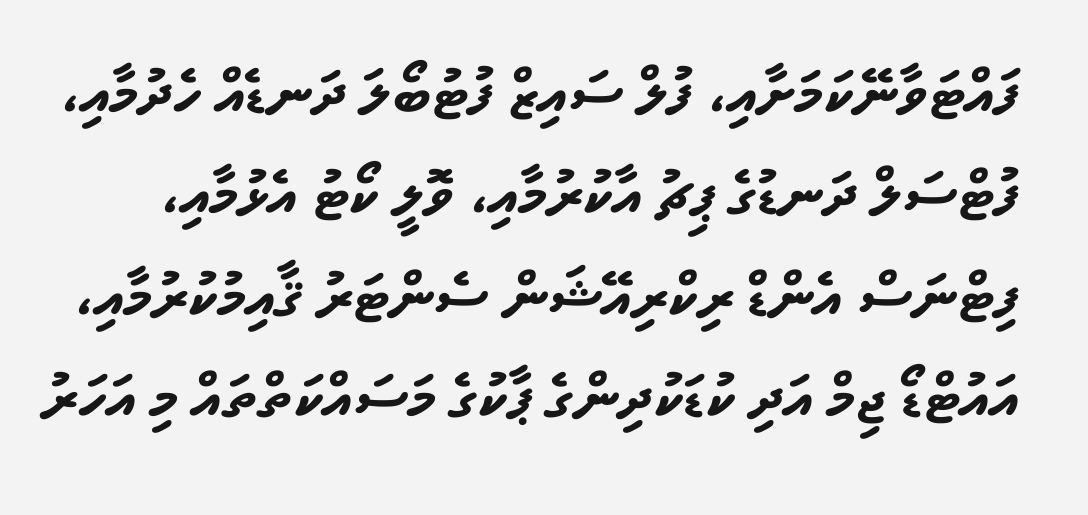ފައްޓަވާނޭކަމަށާއި، ފުލް ސައިޒް ފުޓުބޯލަ ދަނޑެއް ހެދުމާއި، ފުޓްސަލް ދަނޑުގެ ޕިޗު އާކުރުމާއި، ވޮލީ ކޯޓު އެޅުމާއި، ފިޓްނަސް އެންޑް ރިކްރިއޭޝަން ސެންޓަރު ޤާއިމުކުރުމާއި، އައުޓްޑޯ ޖިމް އަދި ކުޑަކުދިންގެ ޕާކުގެ މަސައްކަތްތައް މި އަހަރު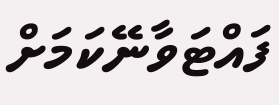ފައްޓަވާނޭކަމަށް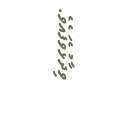ވިދާޅުވެފައެވެ.